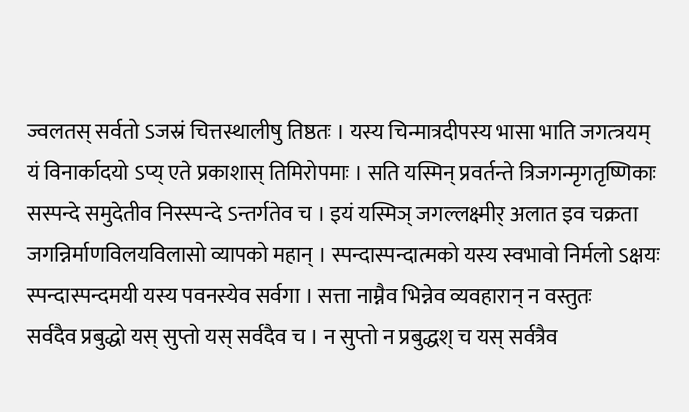ज्वलतस् सर्वतो ऽजस्रं चित्तस्थालीषु तिष्ठतः । यस्य चिन्मात्रदीपस्य भासा भाति जगत्त्रयम्
यं विनार्कादयो ऽप्य् एते प्रकाशास् तिमिरोपमाः । सति यस्मिन् प्रवर्तन्ते त्रिजगन्मृगतृष्णिकाः
सस्पन्दे समुदेतीव निस्स्पन्दे ऽन्तर्गतेव च । इयं यस्मिञ् जगल्लक्ष्मीर् अलात इव चक्रता
जगन्निर्माणविलयविलासो व्यापको महान् । स्पन्दास्पन्दात्मको यस्य स्वभावो निर्मलो ऽक्षयः
स्पन्दास्पन्दमयी यस्य पवनस्येव सर्वगा । सत्ता नाम्नैव भिन्नेव व्यवहारान् न वस्तुतः
सर्वदैव प्रबुद्धो यस् सुप्तो यस् सर्वदैव च । न सुप्तो न प्रबुद्धश् च यस् सर्वत्रैव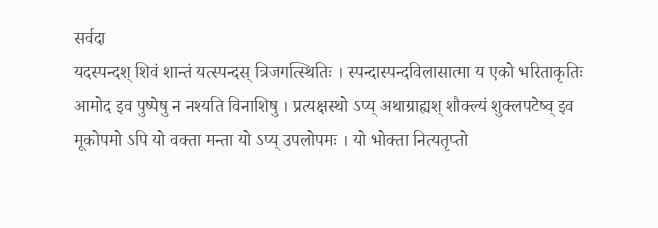सर्वदा
यदस्पन्दश् शिवं शान्तं यत्स्पन्दस् त्रिजगत्स्थितिः । स्पन्दास्पन्दविलासात्मा य एको भरिताकृतिः
आमोद इव पुष्पेषु न नश्यति विनाशिषु । प्रत्यक्षस्थो ऽप्य् अथाग्राह्यश् शौक्ल्यं शुक्लपटेष्व् इव
मूकोपमो ऽपि यो वक्ता मन्ता यो ऽप्य् उपलोपमः । यो भोक्ता नित्यतृप्तो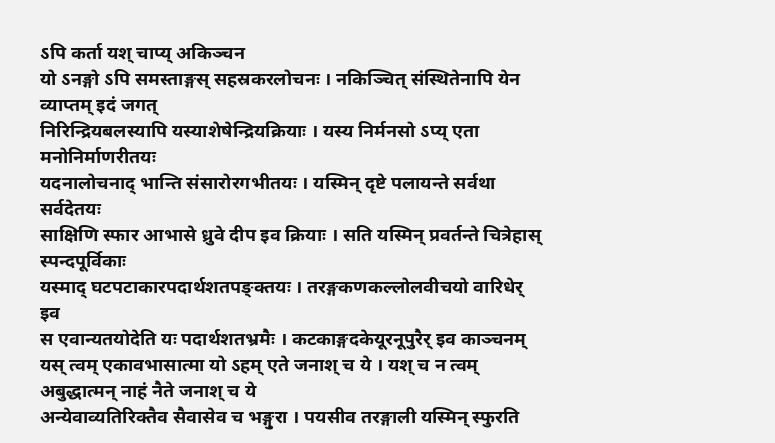ऽपि कर्ता यश् चाप्य् अकिञ्चन
यो ऽनङ्गो ऽपि समस्ताङ्गस् सहस्रकरलोचनः । नकिञ्चित् संस्थितेनापि येन व्याप्तम् इदं जगत्
निरिन्द्रियबलस्यापि यस्याशेषेन्द्रियक्रियाः । यस्य निर्मनसो ऽप्य् एता मनोनिर्माणरीतयः
यदनालोचनाद् भान्ति संसारोरगभीतयः । यस्मिन् दृष्टे पलायन्ते सर्वथा सर्वदेतयः
साक्षिणि स्फार आभासे ध्रुवे दीप इव क्रियाः । सति यस्मिन् प्रवर्तन्ते चित्रेहास् स्पन्दपूर्विकाः
यस्माद् घटपटाकारपदार्थशतपङ्क्तयः । तरङ्गकणकल्लोलवीचयो वारिधेर् इव
स एवान्यतयोदेति यः पदार्थशतभ्रमैः । कटकाङ्गदकेयूरनूपुरैर् इव काञ्चनम्
यस् त्वम् एकावभासात्मा यो ऽहम् एते जनाश् च ये । यश् च न त्वम् अबुद्धात्मन् नाहं नैते जनाश् च ये
अन्येवाव्यतिरिक्तैव सैवासेव च भङ्गुरा । पयसीव तरङ्गाली यस्मिन् स्फुरति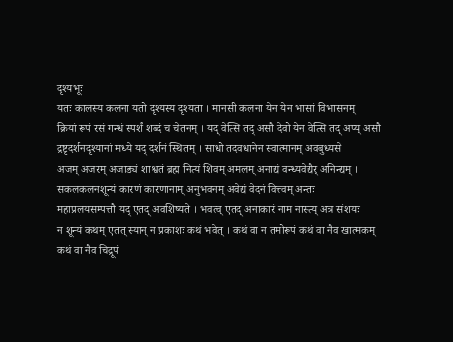दृश्यभूः
यतः कालस्य कलना यतो दृश्यस्य दृश्यता । मानसी कलना येन येन भासां विभासनम्
क्रियां रूपं रसं गन्धं स्पर्शं शब्दं च चेतनम् । यद् वेत्सि तद् असौ देवो येन वेत्सि तद् अप्य् असौ
द्रष्टृदर्शनदृश्यानां मध्ये यद् दर्शनं स्थितम् । साधो तदवधानेन स्वात्मानम् अवबुध्यसे
अजम् अजरम् अजाड्यं शाश्वतं ब्रह्म नित्यं शिवम् अमलम् अनाद्यं वन्ध्यवेद्यैर् अनिन्द्यम् । सकलकलनशून्यं कारणं कारणानाम् अनुभवनम् अवेद्यं वेदनं वित्त्वम् अन्तः
महाप्रलयसम्पत्तौ यद् एतद् अवशिष्यते । भवत्व् एतद् अनाकारं नाम नास्त्य् अत्र संशयः
न शून्यं कथम् एतत् स्यान् न प्रकाशः कथं भवेत् । कथं वा न तमोरूपं कथं वा नैव खात्मकम्
कथं वा नैव चिद्रूपं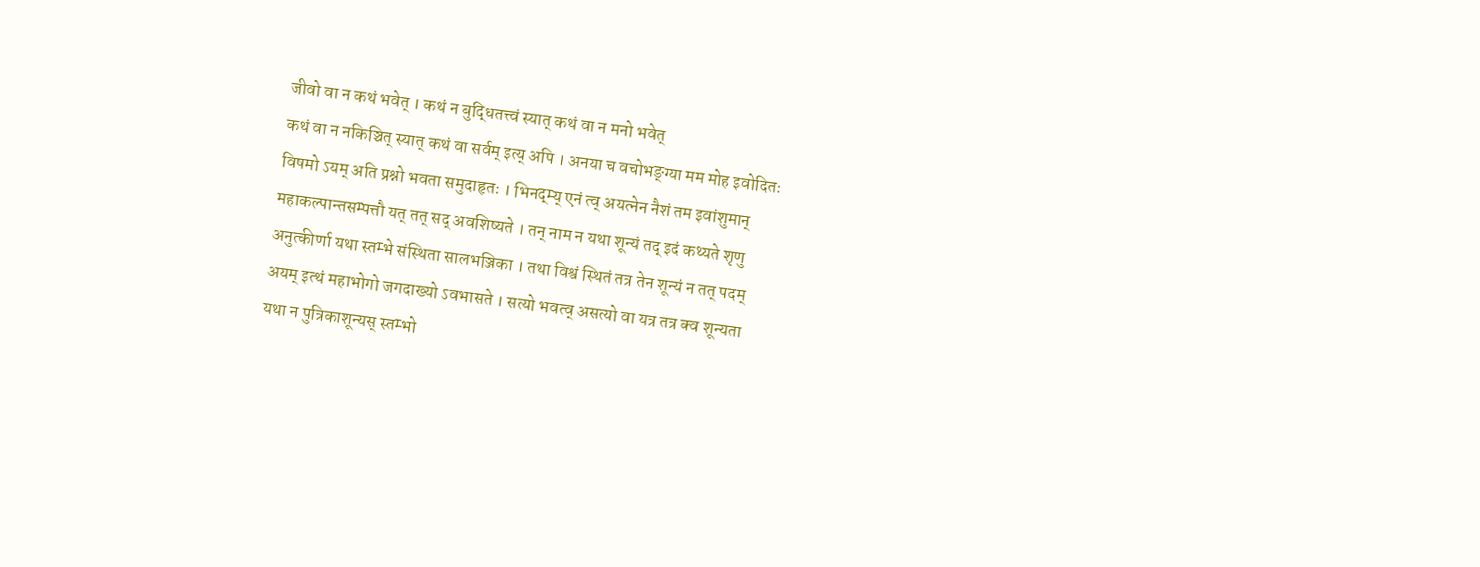जीवो वा न कथं भवेत् । कथं न बुद्धितत्त्वं स्यात् कथं वा न मनो भवेत्
कथं वा न नकिञ्चित् स्यात् कथं वा सर्वम् इत्य् अपि । अनया च वचोभङ्ग्या मम मोह इवोदितः
विषमो ऽयम् अति प्रश्नो भवता समुदाहृतः । भिनद्म्य् एनं त्व् अयत्नेन नैशं तम इवांशुमान्
महाकल्पान्तसम्पत्तौ यत् तत् सद् अवशिष्यते । तन् नाम न यथा शून्यं तद् इदं कथ्यते शृणु
अनुत्कीर्णा यथा स्तम्भे संस्थिता सालभञ्जिका । तथा विश्वं स्थितं तत्र तेन शून्यं न तत् पदम्
अयम् इत्थं महाभोगो जगदाख्यो ऽवभासते । सत्यो भवत्व् असत्यो वा यत्र तत्र क्व शून्यता
यथा न पुत्रिकाशून्यस् स्तम्भो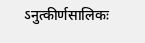ऽनुत्कीर्णसालिकः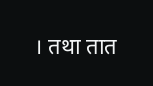। तथा तात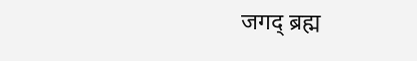जगद् ब्रह्म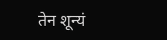तेन शून्यं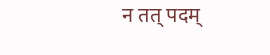न तत् पदम्